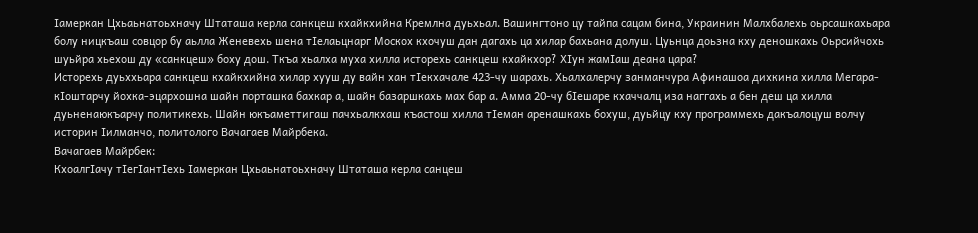Iамеркан Цхьаьнатоьхначу Штаташа керла санкцеш кхайкхийна Кремлна дуьхьал. Вашингтоно цу тайпа сацам бина, Украинин Малхбалехь оьрсашкахьара болу ницкъаш совцор бу аьлла Женевехь шена тIелаьцнарг Москох кхочуш дан дагахь ца хилар бахьана долуш. Цуьнца доьзна кху деношкахь Оьрсийчохь шуьйра хьехош ду «санкцеш» боху дош. Ткъа хьалха муха хилла исторехь санкцеш кхайкхор? ХIун жамIаш деана цара?
Исторехь дуьххьара санкцеш кхайкхийна хилар хууш ду вайн хан тIекхачале 423-чу шарахь. Хьалхалерчу занманчура Афинашоа дихкина хилла Мегара-кIоштарчу йохка-эцархошна шайн порташка бахкар а, шайн базаршкахь мах бар а. Амма 20-чу бIешаре кхаччалц иза наггахь а бен деш ца хилла дуьненаюкъарчу политикехь. Шайн юкъаметтигаш пачхьалкхаш къастош хилла тIеман аренашкахь бохуш, дуьйцу кху программехь дакъалоцуш волчу историн Iилманчо, политолого Вачагаев Майрбека.
Вачагаев Майрбек:
КхоалгIачу тIегIантIехь Iамеркан Цхьаьнатоьхначу Штаташа керла санцеш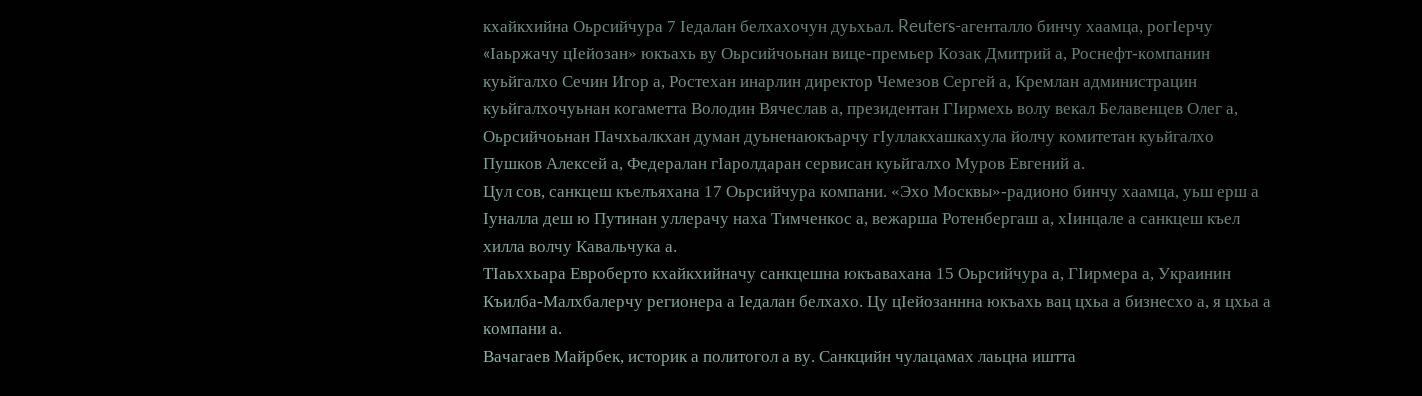кхайкхийна Оьрсийчура 7 Iедалан белхахочун дуьхьал. Reuters-агенталло бинчу хаамца, рогIерчу «Iаьржачу цIейозан» юкъахь ву Оьрсийчоьнан вице-премьер Козак Дмитрий а, Роснефт-компанин куьйгалхо Сечин Игор а, Ростехан инарлин директор Чемезов Сергей а, Кремлан администрацин куьйгалхочуьнан когаметта Володин Вячеслав а, президентан ГIирмехь волу векал Белавенцев Олег а, Оьрсийчоьнан Пачхьалкхан думан дуьненаюкъарчу гIуллакхашкахула йолчу комитетан куьйгалхо Пушков Алексей а, Федералан гIаролдаран сервисан куьйгалхо Муров Евгений а.
Цул сов, санкцеш къелъяхана 17 Оьрсийчура компани. «Эхо Москвы»-радионо бинчу хаамца, уьш ерш а Iуналла деш ю Путинан уллерачу наха Тимченкос а, вежарша Ротенбергаш а, хIинцале а санкцеш къел хилла волчу Кавальчука а.
ТIаьххьара Евроберто кхайкхийначу санкцешна юкъавахана 15 Оьрсийчура а, ГIирмера а, Украинин Къилба-Малхбалерчу регионера а Iедалан белхахо. Цу цIейозаннна юкъахь вац цхьа а бизнесхо а, я цхьа а компани а.
Вачагаев Майрбек, историк а политогол а ву. Санкцийн чулацамах лаьцна иштта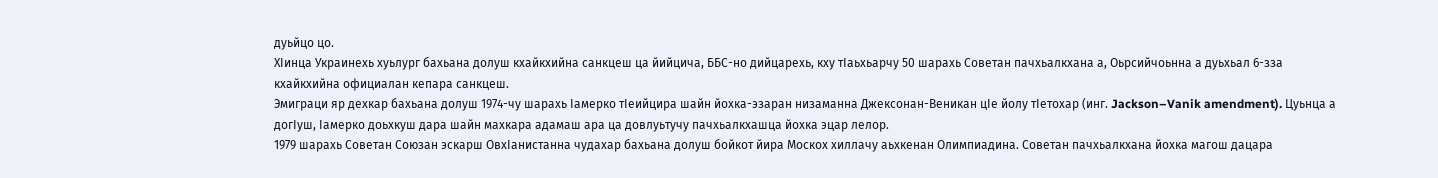дуьйцо цо.
ХIинца Украинехь хуьлург бахьана долуш кхайкхийна санкцеш ца йийцича, ББС-но дийцарехь, кху тIаьхьарчу 50 шарахь Советан пачхьалкхана а, Оьрсийчоьнна а дуьхьал 6-зза кхайкхийна официалан кепара санкцеш.
Эмиграци яр дехкар бахьана долуш 1974-чу шарахь Iамерко тIеийцира шайн йохка-эзаран низаманна Джексонан-Веникан цIе йолу тIетохар (инг. Jackson–Vanik amendment). Цуьнца а догIуш, Iамерко доьхкуш дара шайн махкара адамаш ара ца довлуьтучу пачхьалкхашца йохка эцар лелор.
1979 шарахь Советан Союзан эскарш ОвхIанистанна чудахар бахьана долуш бойкот йира Москох хиллачу аьхкенан Олимпиадина. Советан пачхьалкхана йохка магош дацара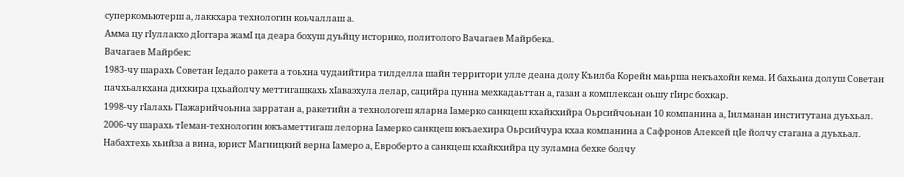суперкомьютерш а, лаккхара технологин коьчаллаш а.
Амма цу гIуллакхо дIоггара жамI ца деара бохуш дуьйцу историко, политолого Вачагаев Майрбека.
Вачагаев Майрбек:
1983-чу шарахь Советан Iедало ракета а тоьхна чудаийтира тилделла шайн территори улле деана долу Къилба Корейн маьрша некъахойн кема. И бахьана долуш Советан пачхьалкхана дихкира цхьайолчу меттигашкахь хIаваэхула лелар, сацийра цунна мехкадаьттан а, газан а комплексан оьшу гIирс бохкар.
1998-чу гIалахь ГIажарийчоьнна зарратан а, ракетийн а технологеш яларна Iамерко санкцеш кхайкхийра Оьрсийчоьнан 10 компанина а, Iилманан институтана дуьхьал.
2006-чу шарахь тIеман-технологин юкъаметтигаш лелорна Iамерко санкцеш юкъаехира Оьрсийчура кхаа компанина а Сафронов Алексей цIе йолчу стагана а дуьхьал.
Набахтехь хьийза а вина, юрист Магницкий верна Iамеро а, Евроберто а санкцеш кхайкхийра цу зуламна бехке болчу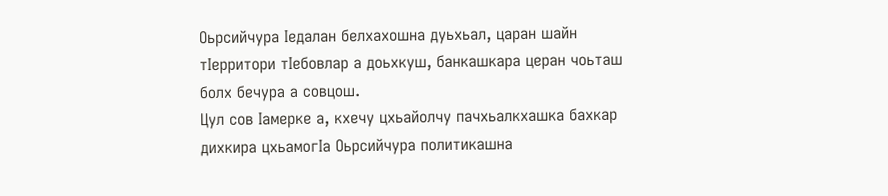Оьрсийчура Iедалан белхахошна дуьхьал, царан шайн тIерритори тIебовлар а доьхкуш, банкашкара церан чоьташ болх бечура а совцош.
Цул сов Iамерке а, кхечу цхьайолчу пачхьалкхашка бахкар дихкира цхьамогIа Оьрсийчура политикашна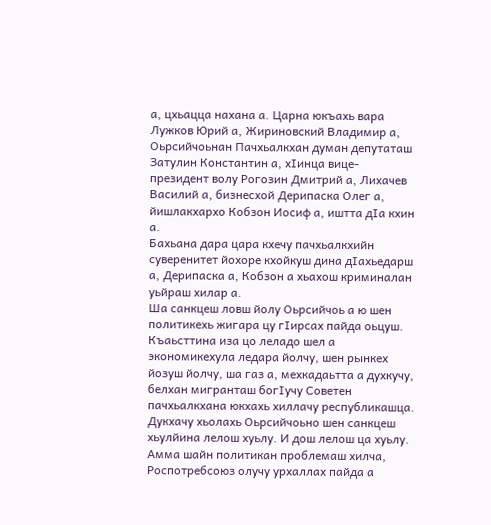а, цхьацца нахана а. Царна юкъахь вара Лужков Юрий а, Жириновский Владимир а, Оьрсийчоьнан Пачхьалкхан думан депутаташ Затулин Константин а, хIинца вице-президент волу Рогозин Дмитрий а, Лихачев Василий а, бизнесхой Дерипаска Олег а, йишлакхархо Кобзон Иосиф а, иштта дIа кхин а.
Бахьана дара цара кхечу пачхьалкхийн суверенитет йохоре кхойкуш дина дIахьедарш а, Дерипаска а, Кобзон а хьахош криминалан уьйраш хилар а.
Ша санкцеш ловш йолу Оьрсийчоь а ю шен политикехь жигара цу гIирсах пайда оьцуш. Къаьсттина иза цо леладо шел а экономикехула ледара йолчу, шен рынкех йозуш йолчу, ша газ а, мехкадаьтта а духкучу, белхан мигранташ богIучу Советен пачхьалкхана юкхахь хиллачу республикашца.
Дукхачу хьолахь Оьрсийчоьно шен санкцеш хьулйина лелош хуьлу. И дош лелош ца хуьлу. Амма шайн политикан проблемаш хилча, Роспотребсоюз олучу урхаллах пайда а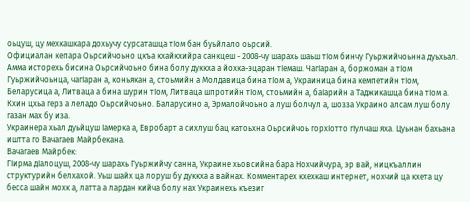оьцуш, цу мехкашкара дохьучу сурсаташца тIом бан буьйлало оьрсий.
Официалан кепара Оьрсийчоьно цкъа кхайкхийра санкцеш - 2008-чу шарахь шаьш тIом бинчу Гуьржийчоьнна дуьхьал. Амма исторехь бисина Оьрсийчоьно бина болу дуккха а йохка-эцаран тIемаш. ЧагIаран а, боржоман а тIом Гуьржийчоьнца, чагIаран а, коньякан а, стоьмийн а Молдавица бина тIом а, Украиница бина кемпетийн тIом, Беларусица а, Литваца а бина шурин тIом, Литваца шпротийн тIом, стоьмийн а, баIарийн а Таджикашца бина тIом а.
Кхин цхьа герз а леладо Оьрсийчоьно. Баларусино а, Эрмалойчоьно а луш болчул а, шозза Украино алсам луш болу газан мах бу иза.
Украинера хьал дуьйцуш Iамерка а, Евробарт а сихлуш бац катоьхна Оьрсийчоь горхIотто гIулчаш яха. Цуьнан бахьана иштта го Вачагаев Майрбекана.
Вачагаев Майрбек:
ГIирма дIалоцуш, 2008-чу шарахь Гуьржийчу санна, Украине хьовсийна бара Нохчийчура, эр вай, ницкъаллин структурийн белхахой. Уьш шайх ца лоруш бу дуккха а вайнах. Комментарех кхехкаш интернет, нохчий ца кхета цу бесса шайн мохк а, латта а лардан кийча болу нах Украинехь къезиг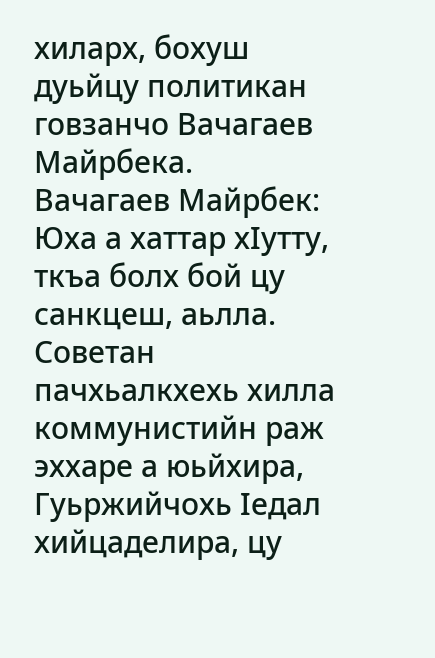хиларх, бохуш дуьйцу политикан говзанчо Вачагаев Майрбека.
Вачагаев Майрбек:
Юха а хаттар хIутту, ткъа болх бой цу санкцеш, аьлла.
Советан пачхьалкхехь хилла коммунистийн раж эххаре а юьйхира, Гуьржийчохь Iедал хийцаделира, цу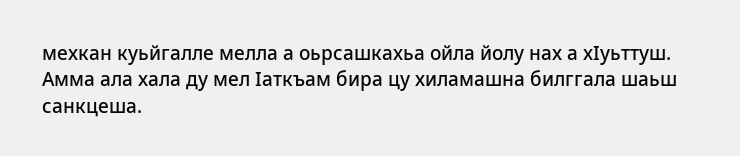мехкан куьйгалле мелла а оьрсашкахьа ойла йолу нах а хIуьттуш. Амма ала хала ду мел Iаткъам бира цу хиламашна билггала шаьш санкцеша.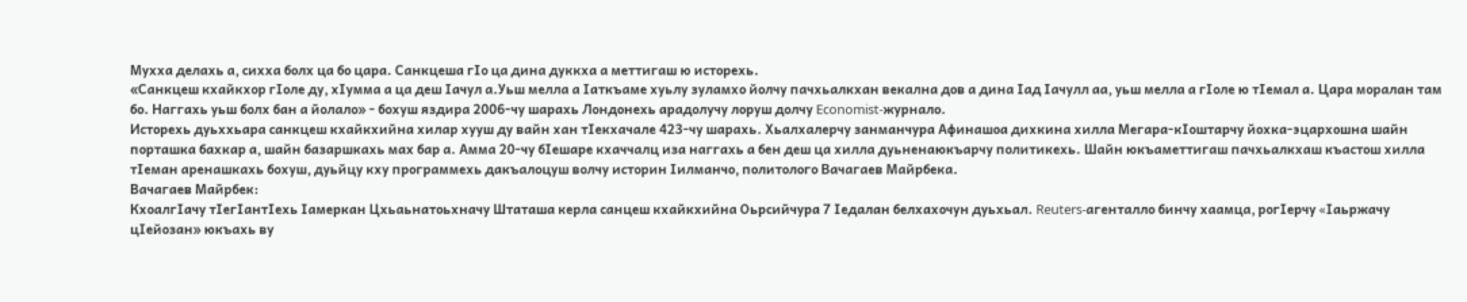Мухха делахь а, сихха болх ца бо цара. Санкцеша гIо ца дина дуккха а меттигаш ю исторехь.
«Санкцеш кхайкхор гIоле ду, хIумма а ца деш Iачул а.Уьш мелла а Iаткъаме хуьлу зуламхо йолчу пачхьалкхан векална дов а дина Iад Iачулл аа, уьш мелла а гIоле ю тIемал а. Цара моралан там бо. Наггахь уьш болх бан а йолало» - бохуш яздира 2006-чу шарахь Лондонехь арадолучу лоруш долчу Economist-журнало.
Исторехь дуьххьара санкцеш кхайкхийна хилар хууш ду вайн хан тIекхачале 423-чу шарахь. Хьалхалерчу занманчура Афинашоа дихкина хилла Мегара-кIоштарчу йохка-эцархошна шайн порташка бахкар а, шайн базаршкахь мах бар а. Амма 20-чу бIешаре кхаччалц иза наггахь а бен деш ца хилла дуьненаюкъарчу политикехь. Шайн юкъаметтигаш пачхьалкхаш къастош хилла тIеман аренашкахь бохуш, дуьйцу кху программехь дакъалоцуш волчу историн Iилманчо, политолого Вачагаев Майрбека.
Вачагаев Майрбек:
КхоалгIачу тIегIантIехь Iамеркан Цхьаьнатоьхначу Штаташа керла санцеш кхайкхийна Оьрсийчура 7 Iедалан белхахочун дуьхьал. Reuters-агенталло бинчу хаамца, рогIерчу «Iаьржачу цIейозан» юкъахь ву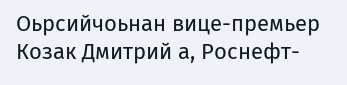Оьрсийчоьнан вице-премьер Козак Дмитрий а, Роснефт-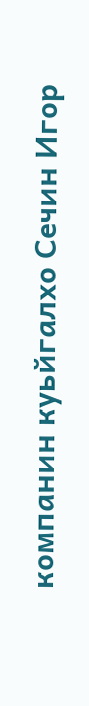компанин куьйгалхо Сечин Игор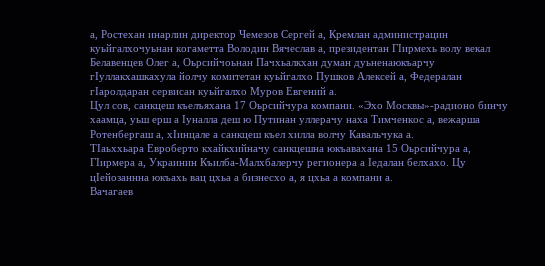а, Ростехан инарлин директор Чемезов Сергей а, Кремлан администрацин куьйгалхочуьнан когаметта Володин Вячеслав а, президентан ГIирмехь волу векал Белавенцев Олег а, Оьрсийчоьнан Пачхьалкхан думан дуьненаюкъарчу гIуллакхашкахула йолчу комитетан куьйгалхо Пушков Алексей а, Федералан гIаролдаран сервисан куьйгалхо Муров Евгений а.
Цул сов, санкцеш къелъяхана 17 Оьрсийчура компани. «Эхо Москвы»-радионо бинчу хаамца, уьш ерш а Iуналла деш ю Путинан уллерачу наха Тимченкос а, вежарша Ротенбергаш а, хIинцале а санкцеш къел хилла волчу Кавальчука а.
ТIаьххьара Евроберто кхайкхийначу санкцешна юкъавахана 15 Оьрсийчура а, ГIирмера а, Украинин Къилба-Малхбалерчу регионера а Iедалан белхахо. Цу цIейозаннна юкъахь вац цхьа а бизнесхо а, я цхьа а компани а.
Вачагаев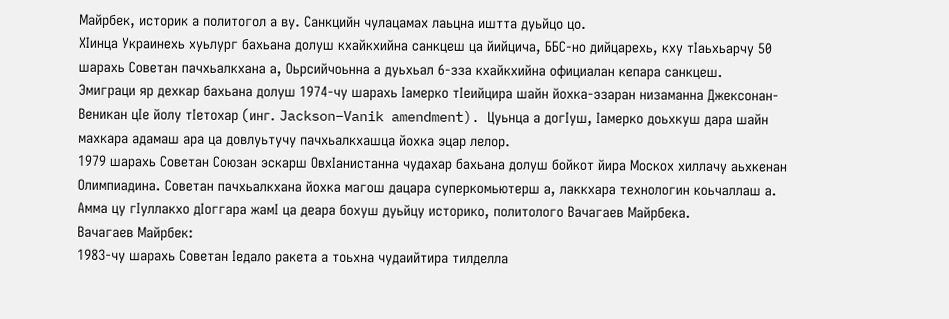Майрбек, историк а политогол а ву. Санкцийн чулацамах лаьцна иштта дуьйцо цо.
ХIинца Украинехь хуьлург бахьана долуш кхайкхийна санкцеш ца йийцича, ББС-но дийцарехь, кху тIаьхьарчу 50 шарахь Советан пачхьалкхана а, Оьрсийчоьнна а дуьхьал 6-зза кхайкхийна официалан кепара санкцеш.
Эмиграци яр дехкар бахьана долуш 1974-чу шарахь Iамерко тIеийцира шайн йохка-эзаран низаманна Джексонан-Веникан цIе йолу тIетохар (инг. Jackson–Vanik amendment). Цуьнца а догIуш, Iамерко доьхкуш дара шайн махкара адамаш ара ца довлуьтучу пачхьалкхашца йохка эцар лелор.
1979 шарахь Советан Союзан эскарш ОвхIанистанна чудахар бахьана долуш бойкот йира Москох хиллачу аьхкенан Олимпиадина. Советан пачхьалкхана йохка магош дацара суперкомьютерш а, лаккхара технологин коьчаллаш а.
Амма цу гIуллакхо дIоггара жамI ца деара бохуш дуьйцу историко, политолого Вачагаев Майрбека.
Вачагаев Майрбек:
1983-чу шарахь Советан Iедало ракета а тоьхна чудаийтира тилделла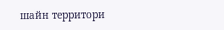шайн территори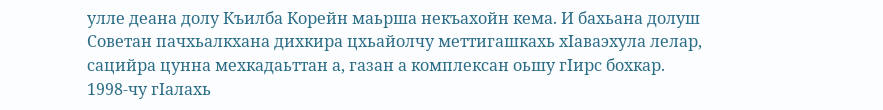улле деана долу Къилба Корейн маьрша некъахойн кема. И бахьана долуш Советан пачхьалкхана дихкира цхьайолчу меттигашкахь хIаваэхула лелар, сацийра цунна мехкадаьттан а, газан а комплексан оьшу гIирс бохкар.
1998-чу гIалахь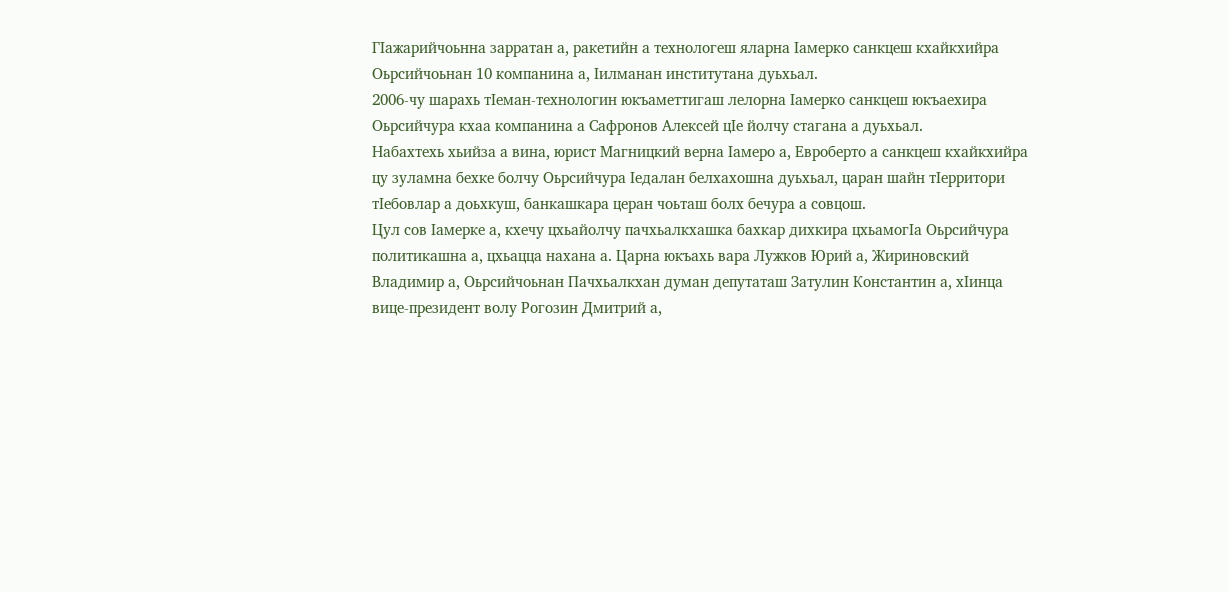ГIажарийчоьнна зарратан а, ракетийн а технологеш яларна Iамерко санкцеш кхайкхийра Оьрсийчоьнан 10 компанина а, Iилманан институтана дуьхьал.
2006-чу шарахь тIеман-технологин юкъаметтигаш лелорна Iамерко санкцеш юкъаехира Оьрсийчура кхаа компанина а Сафронов Алексей цIе йолчу стагана а дуьхьал.
Набахтехь хьийза а вина, юрист Магницкий верна Iамеро а, Евроберто а санкцеш кхайкхийра цу зуламна бехке болчу Оьрсийчура Iедалан белхахошна дуьхьал, царан шайн тIерритори тIебовлар а доьхкуш, банкашкара церан чоьташ болх бечура а совцош.
Цул сов Iамерке а, кхечу цхьайолчу пачхьалкхашка бахкар дихкира цхьамогIа Оьрсийчура политикашна а, цхьацца нахана а. Царна юкъахь вара Лужков Юрий а, Жириновский Владимир а, Оьрсийчоьнан Пачхьалкхан думан депутаташ Затулин Константин а, хIинца вице-президент волу Рогозин Дмитрий а,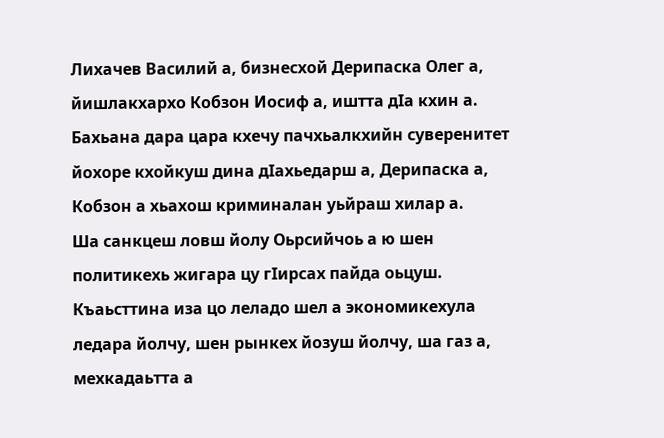Лихачев Василий а, бизнесхой Дерипаска Олег а, йишлакхархо Кобзон Иосиф а, иштта дIа кхин а.
Бахьана дара цара кхечу пачхьалкхийн суверенитет йохоре кхойкуш дина дIахьедарш а, Дерипаска а, Кобзон а хьахош криминалан уьйраш хилар а.
Ша санкцеш ловш йолу Оьрсийчоь а ю шен политикехь жигара цу гIирсах пайда оьцуш. Къаьсттина иза цо леладо шел а экономикехула ледара йолчу, шен рынкех йозуш йолчу, ша газ а, мехкадаьтта а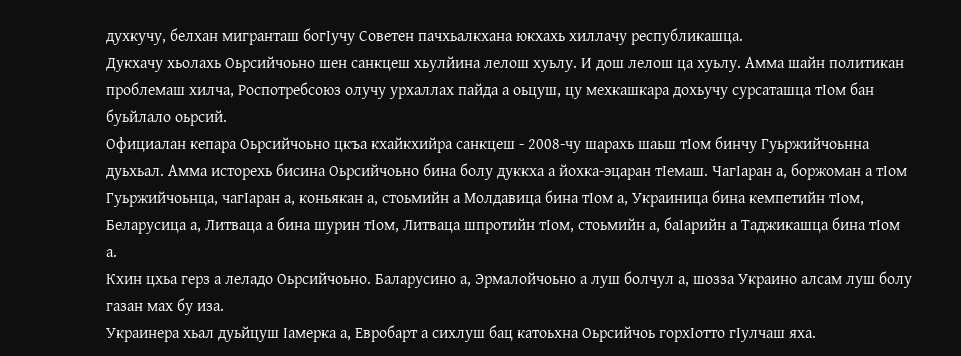духкучу, белхан мигранташ богIучу Советен пачхьалкхана юкхахь хиллачу республикашца.
Дукхачу хьолахь Оьрсийчоьно шен санкцеш хьулйина лелош хуьлу. И дош лелош ца хуьлу. Амма шайн политикан проблемаш хилча, Роспотребсоюз олучу урхаллах пайда а оьцуш, цу мехкашкара дохьучу сурсаташца тIом бан буьйлало оьрсий.
Официалан кепара Оьрсийчоьно цкъа кхайкхийра санкцеш - 2008-чу шарахь шаьш тIом бинчу Гуьржийчоьнна дуьхьал. Амма исторехь бисина Оьрсийчоьно бина болу дуккха а йохка-эцаран тIемаш. ЧагIаран а, боржоман а тIом Гуьржийчоьнца, чагIаран а, коньякан а, стоьмийн а Молдавица бина тIом а, Украиница бина кемпетийн тIом, Беларусица а, Литваца а бина шурин тIом, Литваца шпротийн тIом, стоьмийн а, баIарийн а Таджикашца бина тIом а.
Кхин цхьа герз а леладо Оьрсийчоьно. Баларусино а, Эрмалойчоьно а луш болчул а, шозза Украино алсам луш болу газан мах бу иза.
Украинера хьал дуьйцуш Iамерка а, Евробарт а сихлуш бац катоьхна Оьрсийчоь горхIотто гIулчаш яха.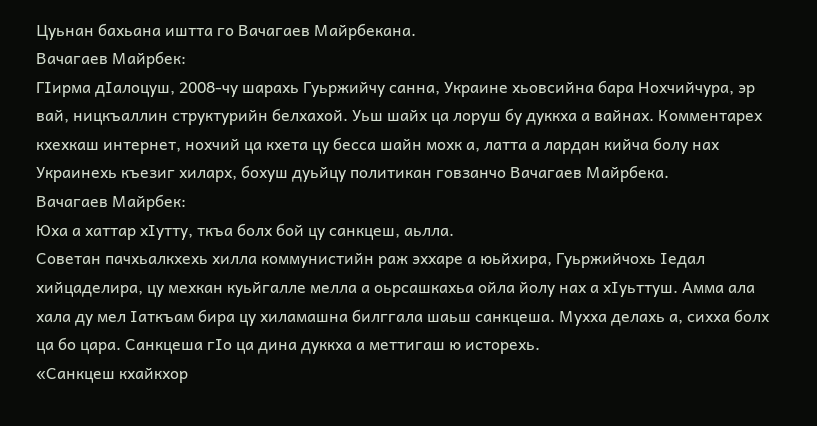Цуьнан бахьана иштта го Вачагаев Майрбекана.
Вачагаев Майрбек:
ГIирма дIалоцуш, 2008-чу шарахь Гуьржийчу санна, Украине хьовсийна бара Нохчийчура, эр вай, ницкъаллин структурийн белхахой. Уьш шайх ца лоруш бу дуккха а вайнах. Комментарех кхехкаш интернет, нохчий ца кхета цу бесса шайн мохк а, латта а лардан кийча болу нах Украинехь къезиг хиларх, бохуш дуьйцу политикан говзанчо Вачагаев Майрбека.
Вачагаев Майрбек:
Юха а хаттар хIутту, ткъа болх бой цу санкцеш, аьлла.
Советан пачхьалкхехь хилла коммунистийн раж эххаре а юьйхира, Гуьржийчохь Iедал хийцаделира, цу мехкан куьйгалле мелла а оьрсашкахьа ойла йолу нах а хIуьттуш. Амма ала хала ду мел Iаткъам бира цу хиламашна билггала шаьш санкцеша. Мухха делахь а, сихха болх ца бо цара. Санкцеша гIо ца дина дуккха а меттигаш ю исторехь.
«Санкцеш кхайкхор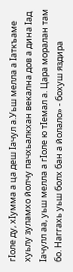гIоле ду, хIумма а ца деш Iачул а.Уьш мелла а Iаткъаме хуьлу зуламхо йолчу пачхьалкхан векална дов а дина Iад Iачулл аа, уьш мелла а гIоле ю тIемал а. Цара моралан там бо. Наггахь уьш болх бан а йолало» - бохуш яздира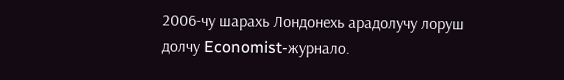2006-чу шарахь Лондонехь арадолучу лоруш долчу Economist-журнало.